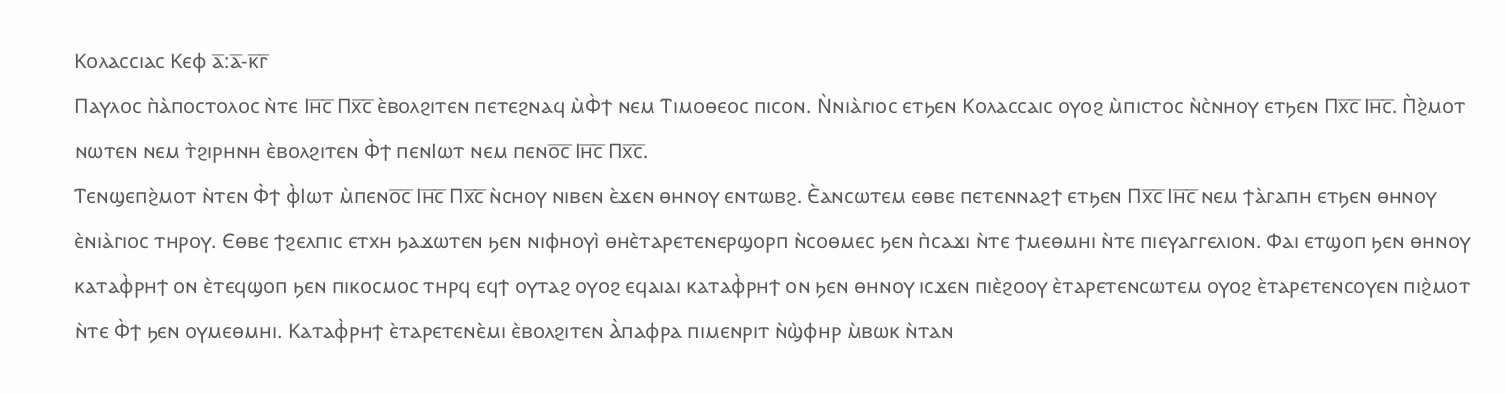Ⲕⲟⲗⲁⲥⲥⲓⲁⲥ Ⲕⲉⲫ ⲁ̅:ⲁ̅-ⲕ̅ⲅ̅
Ⲡⲁⲩⲗⲟⲥ ⲡ̀ⲁ̀ⲡⲟⲥⲧⲟⲗⲟⲥ ⲛ̀ⲧⲉ Ⲓⲏ̅ⲥ̅ Ⲡⲭ̅ⲥ̅ ⲉ̀ⲃⲟⲗϩⲓⲧⲉⲛ ⲡⲉⲧⲉϩⲛⲁϥ ⲙ̀Ⲫ̀ϯ ⲛⲉⲙ Ⲧⲓⲙⲟⲑⲉⲟⲥ ⲡⲓⲥⲟⲛ. Ⲛ̀ⲛⲓⲁ̀ⲅⲓⲟⲥ ⲉⲧϧⲉⲛ Ⲕⲟⲗⲁⲥⲥⲁⲓⲥ ⲟⲩⲟϩ ⲙ̀ⲡⲓⲥⲧⲟⲥ ⲛ̀ⲥ̀ⲛⲏⲟⲩ ⲉⲧϧⲉⲛ Ⲡⲭ̅ⲥ̅ Ⲓⲏ̅ⲥ̅. Ⲡ̀ϩ̀ⲙⲟⲧ ⲛⲱⲧⲉⲛ ⲛⲉⲙ ⲧ̀ϩⲓⲣⲏⲛⲏ ⲉ̀ⲃⲟⲗϩⲓⲧⲉⲛ Ⲫ̀ϯ ⲡⲉⲛⲒⲱⲧ ⲛⲉⲙ ⲡⲉⲛⲟ̅ⲥ̅ Ⲓⲏ̅ⲥ̅ Ⲡⲭ̅ⲥ̅.
Ⲧⲉⲛϣⲉⲡϩ̀ⲙⲟⲧ ⲛ̀ⲧⲉⲛ Ⲫ̀ϯ ⲫ̀Ⲓⲱⲧ ⲙ̀ⲡⲉⲛⲟ̅ⲥ̅ Ⲓⲏ̅ⲥ̅ Ⲡⲭ̅ⲥ̅ ⲛ̀ⲥⲏⲟⲩ ⲛⲓⲃⲉⲛ ⲉ̀ϫⲉⲛ ⲑⲏⲛⲟⲩ ⲉⲛⲧⲱⲃϩ. Ⲉ̀ⲁⲛⲥⲱⲧⲉⲙ ⲉⲑⲃⲉ ⲡⲉⲧⲉⲛⲛⲁϩϯ ⲉⲧϧⲉⲛ Ⲡⲭ̅ⲥ̅ Ⲓⲏ̅ⲥ̅ ⲛⲉⲙ ϯⲁ̀ⲅⲁⲡⲏ ⲉⲧϧⲉⲛ ⲑⲏⲛⲟⲩ ⲉ̀ⲛⲓⲁ̀ⲅⲓⲟⲥ ⲧⲏⲣⲟⲩ. Ⲉⲑⲃⲉ ϯϩⲉⲗⲡⲓⲥ ⲉⲧⲭⲏ ϧⲁϫⲱⲧⲉⲛ ϧⲉⲛ ⲛⲓⲫⲏⲟⲩⲓ̀ ⲑⲏⲉ̀ⲧⲁⲣⲉⲧⲉⲛⲉⲣϣⲟⲣⲡ ⲛ̀ⲥⲟⲑⲙⲉⲥ ϧⲉⲛ ⲡ̀ⲥⲁϫⲓ ⲛ̀ⲧⲉ ϯⲙⲉⲑⲙⲏⲓ ⲛ̀ⲧⲉ ⲡⲓⲉⲩⲁⲅⲅⲉⲗⲓⲟⲛ. Ⲫⲁⲓ ⲉⲧϣⲟⲡ ϧⲉⲛ ⲑⲏⲛⲟⲩ ⲕⲁⲧⲁⲫ̀ⲣⲏϯ ⲟⲛ ⲉ̀ⲧⲉϥϣⲟⲡ ϧⲉⲛ ⲡⲓⲕⲟⲥⲙⲟⲥ ⲧⲏⲣϥ ⲉϥϯ ⲟⲩⲧⲁϩ ⲟⲩⲟϩ ⲉϥⲁⲓⲁⲓ ⲕⲁⲧⲁⲫ̀ⲣⲏϯ ⲟⲛ ϧⲉⲛ ⲑⲏⲛⲟⲩ ⲓⲥϫⲉⲛ ⲡⲓⲉ̀ϩⲟⲟⲩ ⲉ̀ⲧⲁⲣⲉⲧⲉⲛⲥⲱⲧⲉⲙ ⲟⲩⲟϩ ⲉ̀ⲧⲁⲣⲉⲧⲉⲛⲥⲟⲩⲉⲛ ⲡⲓϩ̀ⲙⲟⲧ ⲛ̀ⲧⲉ Ⲫ̀ϯ ϧⲉⲛ ⲟⲩⲙⲉⲑⲙⲏⲓ. Ⲕⲁⲧⲁⲫ̀ⲣⲏϯ ⲉ̀ⲧⲁⲣⲉⲧⲉⲛⲉ̀ⲙⲓ ⲉ̀ⲃⲟⲗϩⲓⲧⲉⲛ Ⲁ̀ⲡⲁⲫⲣⲁ ⲡⲓⲙⲉⲛⲣⲓⲧ ⲛ̀ϣ̀ⲫⲏⲣ ⲙ̀ⲃⲱⲕ ⲛ̀ⲧⲁⲛ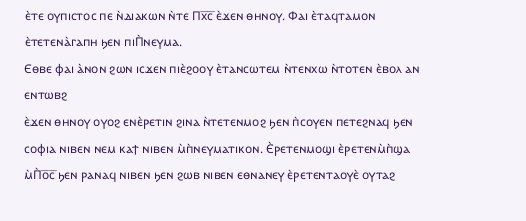ⲉ̀ⲧⲉ ⲟⲩⲡⲓⲥⲧⲟⲥ ⲡⲉ ⲛ̀ⲇⲓⲁⲕⲱⲛ ⲛ̀ⲧⲉ Ⲡⲭ̅ⲥ̅ ⲉ̀ϫⲉⲛ ⲑⲏⲛⲟⲩ. Ⲫⲁⲓ ⲉ̀ⲧⲁϥⲧⲁⲙⲟⲛ ⲉ̀ⲧⲉⲧⲉⲛⲁ̀ⲅⲁⲡⲏ ϧⲉⲛ ⲡⲓⲠ̀ⲛⲉⲩⲙⲁ.
Ⲉⲑⲃⲉ ⲫⲁⲓ ⲁ̀ⲛⲟⲛ ϩⲱⲛ ⲓⲥϫⲉⲛ ⲡⲓⲉ̀ϩⲟⲟⲩ ⲉ̀ⲧⲁⲛⲥⲱⲧⲉⲙ ⲛ̀ⲧⲉⲛⲭⲱ ⲛ̀ⲧⲟⲧⲉⲛ ⲉ̀ⲃⲟⲗ ⲁⲛ ⲉⲛⲧⲱⲃϩ
ⲉ̀ϫⲉⲛ ⲑⲏⲛⲟⲩ ⲟⲩⲟϩ ⲉⲛⲉ̀ⲣⲉⲧⲓⲛ ϩⲓⲛⲁ ⲛ̀ⲧⲉⲧⲉⲛⲙⲟϩ ϧⲉⲛ ⲡ̀ⲥⲟⲩⲉⲛ ⲡⲉⲧⲉϩⲛⲁϥ ϧⲉⲛ ⲥⲟⲫⲓⲁ ⲛⲓⲃⲉⲛ ⲛⲉⲙ ⲕⲁϯ ⲛⲓⲃⲉⲛ ⲙ̀ⲡ̀ⲛⲉⲩⲙⲁⲧⲓⲕⲟⲛ. Ⲉ̀ⲣⲉⲧⲉⲛⲙⲟϣⲓ ⲉ̀ⲣⲉⲧⲉⲛⲙ̀ⲡ̀ϣⲁ ⲙ̀Ⲡ̀ⲟ̅ⲥ̅ ϧⲉⲛ ⲣⲁⲛⲁϥ ⲛⲓⲃⲉⲛ ϧⲉⲛ ϩⲱⲃ ⲛⲓⲃⲉⲛ ⲉⲑⲛⲁⲛⲉⲩ ⲉ̀ⲣⲉⲧⲉⲛⲧⲁⲟⲩⲉ̀ ⲟⲩⲧⲁϩ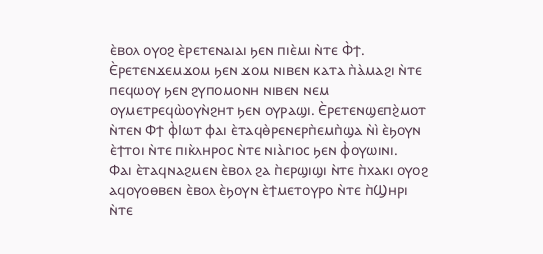ⲉ̀ⲃⲟⲗ ⲟⲩⲟϩ ⲉ̀ⲣⲉⲧⲉⲛⲁⲓⲁⲓ ϧⲉⲛ ⲡⲓⲉ̀ⲙⲓ ⲛ̀ⲧⲉ Ⲫ̀ϯ. Ⲉ̀ⲣⲉⲧⲉⲛϫⲉⲙϫⲟⲙ ϧⲉⲛ ϫⲟⲙ ⲛⲓⲃⲉⲛ ⲕⲁⲧⲁ ⲡ̀ⲁ̀ⲙⲁϩⲓ ⲛ̀ⲧⲉ ⲡⲉϥⲱⲟⲩ ϧⲉⲛ ϩⲩⲡⲟⲙⲟⲛⲏ ⲛⲓⲃⲉⲛ ⲛⲉⲙ ⲟⲩⲙⲉⲧⲣⲉϥⲱ̀ⲟⲩⲛ̀ϩⲏⲧ ϧⲉⲛ ⲟⲩⲣⲁϣⲓ. Ⲉ̀ⲣⲉⲧⲉⲛϣⲉⲡϩ̀ⲙⲟⲧ ⲛ̀ⲧⲉⲛ Ⲫϯ ⲫ̀Ⲓⲱⲧ ⲫⲁⲓ ⲉ̀ⲧⲁϥⲑ̀ⲣⲉⲛⲉⲣⲡ̀ⲉⲙⲡ̀ϣⲁ ⲛ̀ⲓ̀ ⲉ̀ϧⲟⲩⲛ ⲉ̀ϯⲧⲟⲓ ⲛ̀ⲧⲉ ⲡⲓⲕ̀ⲗⲏⲣⲟⲥ ⲛ̀ⲧⲉ ⲛⲓⲁ̀ⲅⲓⲟⲥ ϧⲉⲛ ⲫ̀ⲟⲩⲱⲓⲛⲓ.
Ⲫⲁⲓ ⲉ̀ⲧⲁϥⲛⲁϩⲙⲉⲛ ⲉ̀ⲃⲟⲗ ϩⲁ ⲡ̀ⲉⲣϣⲓϣⲓ ⲛ̀ⲧⲉ ⲡ̀ⲭⲁⲕⲓ ⲟⲩⲟϩ ⲁϥⲟⲩⲟⲑⲃⲉⲛ ⲉ̀ⲃⲟⲗ ⲉ̀ϧⲟⲩⲛ ⲉ̀ϯⲙⲉⲧⲟⲩⲣⲟ ⲛ̀ⲧⲉ ⲡ̀Ϣⲏⲣⲓ ⲛ̀ⲧⲉ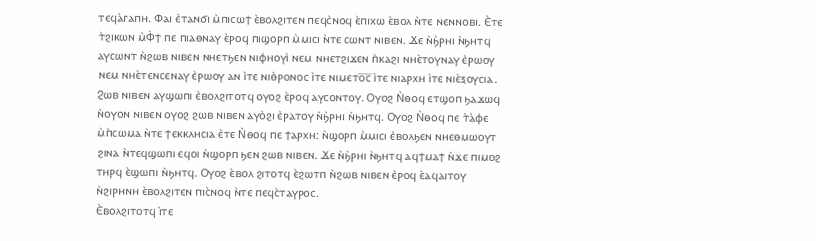ⲧⲉϥⲁ̀ⲅⲁⲡⲏ. Ⲫⲁⲓ ⲉ̀ⲧⲁⲛϭⲓ ⲙ̀ⲡⲓⲥⲱϯ ⲉ̀ⲃⲟⲗϩⲓⲧⲉⲛ ⲡⲉϥⲥ̀ⲛⲟϥ ⲉ̀ⲡⲓⲭⲱ ⲉ̀ⲃⲟⲗ ⲛ̀ⲧⲉ ⲛⲉⲛⲛⲟⲃⲓ. Ⲉ̀ⲧⲉ ⲧ̀ϩⲓⲕⲱⲛ ⲙ̀Ⲫ̀ϯ ⲡⲉ ⲡⲓⲁⲑⲛⲁⲩ ⲉ̀ⲣⲟϥ ⲡⲓϣⲟⲣⲡ ⲙ̀ⲙⲓⲥⲓ ⲛ̀ⲧⲉ ⲥⲱⲛⲧ ⲛⲓⲃⲉⲛ. Ϫⲉ ⲛ̀ϧ̀ⲣⲏⲓ ⲛ̀ϧⲏⲧϥ ⲁⲩⲥⲱⲛⲧ ⲛ̀ϩⲱⲃ ⲛⲓⲃⲉⲛ ⲛⲏⲉⲧϧⲉⲛ ⲛⲓⲫⲏⲟⲩⲓ̀ ⲛⲉⲙ ⲛⲏⲉⲧϩⲓϫⲉⲛ ⲡ̀ⲕⲁϩⲓ ⲛⲏⲉ̀ⲧⲟⲩⲛⲁⲩ ⲉ̀ⲣⲱⲟⲩ ⲛⲉⲙ ⲛⲏⲉ̀ⲧⲉⲛⲥⲉⲛⲁⲩ ⲉ̀ⲣⲱⲟⲩ ⲁⲛ ⲓ̀ⲧⲉ ⲛⲓⲑ̀ⲣⲟⲛⲟⲥ ⲓ̀ⲧⲉ ⲛⲓⲙⲉⲧⲟ̅ⲥ̅ ⲓ̀ⲧⲉ ⲛⲓⲁⲣⲭⲏ ⲓ̀ⲧⲉ ⲛⲓⲉ̀ⲝⲟⲩⲥⲓⲁ.
Ϩⲱⲃ ⲛⲓⲃⲉⲛ ⲁⲩϣⲱⲡⲓ ⲉ̀ⲃⲟⲗϩⲓⲧⲟⲧϥ ⲟⲩⲟϩ ⲉ̀ⲣⲟϥ ⲁⲩⲥⲟⲛⲧⲟⲩ. Ⲟⲩⲟϩ Ⲛ̀ⲑⲟϥ ⲉⲧϣⲟⲡ ϧⲁϫⲱϥ ⲛ̀ⲟⲩⲟⲛ ⲛⲓⲃⲉⲛ ⲟⲩⲟϩ ϩⲱⲃ ⲛⲓⲃⲉⲛ ⲁⲩⲟ̀ϩⲓ ⲉ̀ⲣⲁⲧⲟⲩ ⲛ̀ϧ̀ⲣⲏⲓ ⲛ̀ϧⲏⲧϥ. Ⲟⲩⲟϩ Ⲛ̀ⲑⲟϥ ⲡⲉ ⲧ̀ⲁ̀ⲫⲉ ⲙ̀ⲡ̀ⲥⲱⲙⲁ ⲛ̀ⲧⲉ ϯⲉⲕⲕⲗⲏⲥⲓⲁ ⲉ̀ⲧⲉ Ⲛ̀ⲑⲟϥ ⲡⲉ ϯⲁⲣⲭⲏ: ⲛ̀ϣⲟⲣⲡ ⲙ̀ⲙⲓⲥⲓ ⲉ̀ⲃⲟⲗϧⲉⲛ ⲛⲏⲉⲑⲙⲱⲟⲩⲧ ϩⲓⲛⲁ ⲛ̀ⲧⲉϥϣⲱⲡⲓ ⲉϥⲟⲓ ⲛ̀ϣⲟⲣⲡ ϧⲉⲛ ϩⲱⲃ ⲛⲓⲃⲉⲛ. Ϫⲉ ⲛ̀ϧ̀ⲣⲏⲓ ⲛ̀ϧⲏⲧϥ ⲁϥϯⲙⲁϯ ⲛ̀ϫⲉ ⲡⲓⲙⲟϩ ⲧⲏⲣϥ ⲉ̀ϣⲱⲡⲓ ⲛ̀ϧⲏⲧϥ. Ⲟⲩⲟϩ ⲉ̀ⲃⲟⲗ ϩⲓⲧⲟⲧϥ ⲉ̀ϩⲱⲧⲡ ⲛ̀ϩⲱⲃ ⲛⲓⲃⲉⲛ ⲉ̀ⲣⲟϥ ⲉ̀ⲁϥⲁⲓⲧⲟⲩ ⲛ̀ϩⲓⲣⲏⲛⲏ ⲉ̀ⲃⲟⲗϩⲓⲧⲉⲛ ⲡⲓⲥ̀ⲛⲟϥ ⲛ̀ⲧⲉ ⲡⲉϥⲥ̀ⲧⲁⲩⲣⲟⲥ.
Ⲉ̀ⲃⲟⲗϩⲓⲧⲟⲧϥ ⲓ̀ⲧⲉ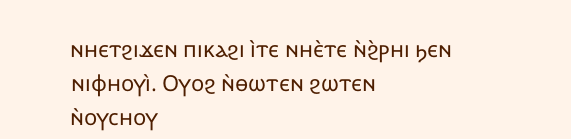ⲛⲏⲉⲧϩⲓϫⲉⲛ ⲡⲓⲕⲁϩⲓ ⲓ̀ⲧⲉ ⲛⲏⲉ̀ⲧⲉ ⲛ̀ϩ̀ⲣⲏⲓ ϧⲉⲛ ⲛⲓⲫⲏⲟⲩⲓ̀. Ⲟⲩⲟϩ ⲛ̀ⲑⲱⲧⲉⲛ ϩⲱⲧⲉⲛ ⲛ̀ⲟⲩⲥⲏⲟⲩ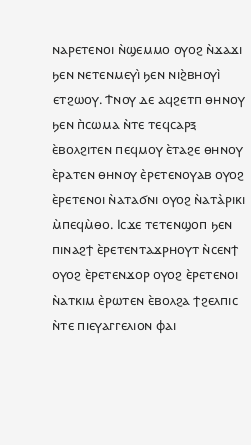ⲛⲁⲣⲉⲧⲉⲛⲟⲓ ⲛ̀ϣⲉⲙⲙⲟ ⲟⲩⲟϩ ⲛ̀ϫⲁϫⲓ ϧⲉⲛ ⲛⲉⲧⲉⲛⲙⲉⲩⲓ̀ ϧⲉⲛ ⲛⲓϩ̀ⲃⲏⲟⲩⲓ̀ ⲉⲧϩⲱⲟⲩ. Ϯⲛⲟⲩ ⲇⲉ ⲁϥϩⲉⲧⲡ ⲑⲏⲛⲟⲩ ϧⲉⲛ ⲡ̀ⲥⲱⲙⲁ ⲛ̀ⲧⲉ ⲧⲉϥⲥⲁⲣⲝ ⲉ̀ⲃⲟⲗϩⲓⲧⲉⲛ ⲡⲉϥⲙⲟⲩ ⲉ̀ⲧⲁϩⲉ ⲑⲏⲛⲟⲩ ⲉ̀ⲣⲁⲧⲉⲛ ⲑⲏⲛⲟⲩ ⲉ̀ⲣⲉⲧⲉⲛⲟⲩⲁⲃ ⲟⲩⲟϩ ⲉ̀ⲣⲉⲧⲉⲛⲟⲓ ⲛ̀ⲁⲧⲁϭⲛⲓ ⲟⲩⲟϩ ⲛ̀ⲁⲧⲁ̀ⲣⲓⲕⲓ ⲙ̀ⲡⲉϥⲙ̀ⲑⲟ. Ⲓⲥϫⲉ ⲧⲉⲧⲉⲛϣⲟⲡ ϧⲉⲛ ⲡⲓⲛⲁϩϯ ⲉ̀ⲣⲉⲧⲉⲛⲧⲁϫⲣⲏⲟⲩⲧ ⲛ̀ⲥⲉⲛϯ ⲟⲩⲟϩ ⲉ̀ⲣⲉⲧⲉⲛϫⲟⲣ ⲟⲩⲟϩ ⲉ̀ⲣⲉⲧⲉⲛⲟⲓ ⲛ̀ⲁⲧⲕⲓⲙ ⲉ̀ⲣⲱⲧⲉⲛ ⲉ̀ⲃⲟⲗϩⲁ ϯϩⲉⲗⲡⲓⲥ ⲛ̀ⲧⲉ ⲡⲓⲉⲩⲁⲅⲅⲉⲗⲓⲟⲛ ⲫⲁⲓ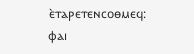ⲉ̀ⲧⲁⲣⲉⲧⲉⲛⲥⲟⲑⲙⲉϥ: ⲫⲁⲓ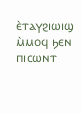ⲉ̀ⲧⲁⲩϩⲓⲱⲓϣ ⲙ̀ⲙⲟϥ ϧⲉⲛ ⲡⲓⲥⲱⲛⲧ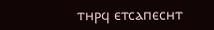ⲧⲏⲣϥ ⲉⲧⲥⲁⲡⲉⲥⲏⲧ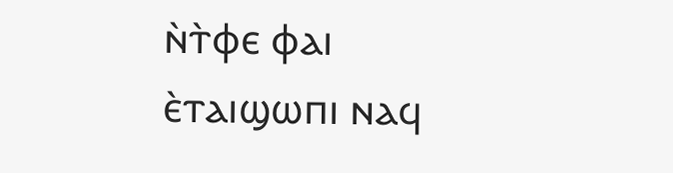ⲛ̀ⲧ̀ⲫⲉ ⲫⲁⲓ ⲉ̀ⲧⲁⲓϣⲱⲡⲓ ⲛⲁϥ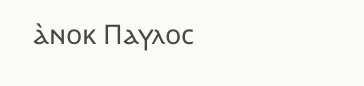ⲁ̀ⲛⲟⲕ Ⲡⲁⲩⲗⲟⲥ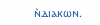ⲛ̀ⲇⲓⲁⲕⲱⲛ.